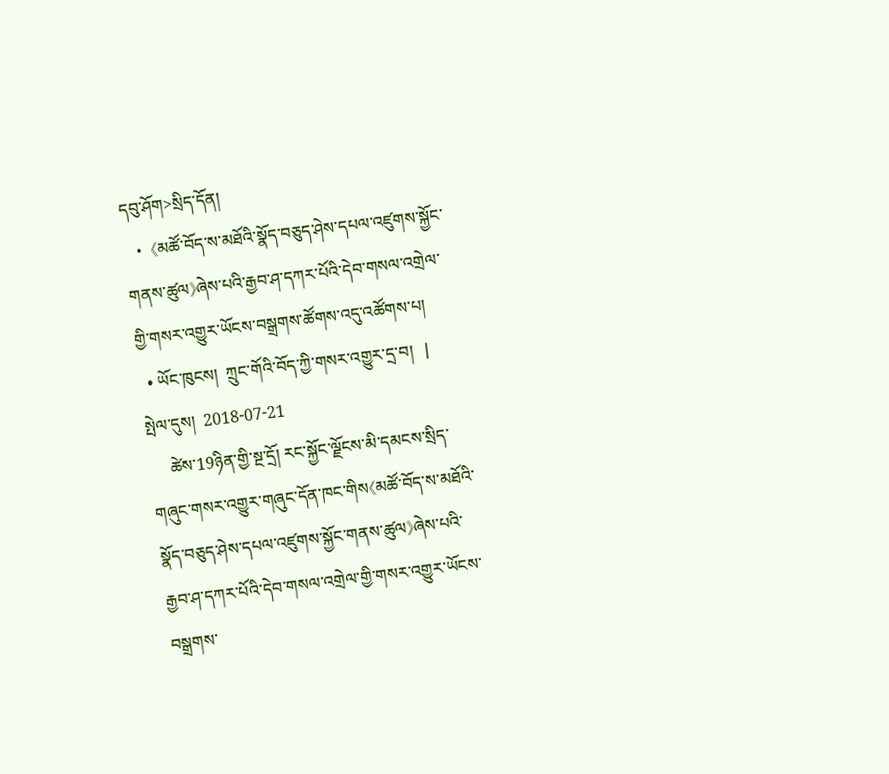དབུ་ཤོག>སྲིད་དོན།
  • 《མཚོ་བོད་ས་མཐོའི་སྣོད་བཅུད་ཤེས་དཔལ་འཛུགས་སྐྱོང་གནས་ཚུལ》ཞེས་པའི་རྒྱབ་ཤ་དཀར་པོའི་དེབ་གསལ་འགྲེལ་གྱི་གསར་འགྱུར་ཡོངས་བསྒྲགས་ཚོགས་འདུ་འཚོགས་པ།
  • ཡོང་ཁུངས།  ཀྲུང་གོའི་བོད་ཀྱི་གསར་འགྱུར་དྲ་བ།   |     སྤེལ་དུས།  2018-07-21
     ཚེས་19ཉིན་གྱི་སྔ་དྲོ། རང་སྐྱོང་ལྗོངས་མི་དམངས་སྲིད་གཞུང་གསར་འགྱུར་གཞུང་དོན་ཁང་གིས《མཚོ་བོད་ས་མཐོའི་སྣོད་བཅུད་ཤེས་དཔལ་འཛུགས་སྐྱོང་གནས་ཚུལ》ཞེས་པའི་རྒྱབ་ཤ་དཀར་པོའི་དེབ་གསལ་འགྲེལ་གྱི་གསར་འགྱུར་ཡོངས་བསྒྲགས་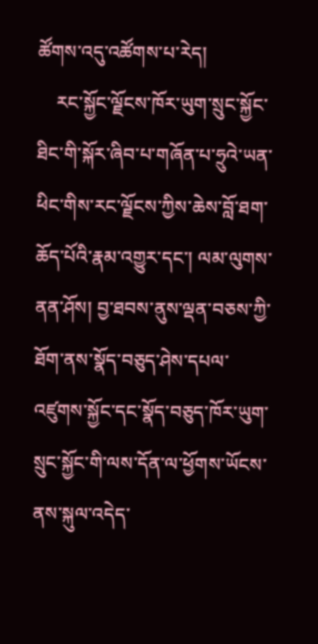ཚོགས་འདུ་འཚོགས་པ་རེད།
    རང་སྐྱོང་ལྗོངས་ཁོར་ཡུག་སྲུང་སྐྱོང་ཐིང་གི་སྐོར་ཞིབ་པ་གཞོན་པ་ཧྲུའེ་ཡན་ཕིང་གིས་རང་ལྗོངས་ཀྱིས་ཆེས་བློ་ཐག་ཆོད་པོའི་རྣམ་འགྱུར་དང་། ལམ་ལུགས་ནན་ཤོས། བྱ་ཐབས་ནུས་ལྡན་བཅས་ཀྱི་ཐོག་ནས་སྣོད་བཅུད་ཤེས་དཔལ་འཛུགས་སྐྱོང་དང་སྣོད་བཅུད་ཁོར་ཡུག་སྲུང་སྐྱོང་གི་ལས་དོན་ལ་ཕྱོགས་ཡོངས་ནས་སྐུལ་འདེད་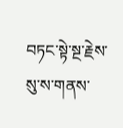བཏང་སྟེ་སྔ་རྗེས་སུ་ས་གནས་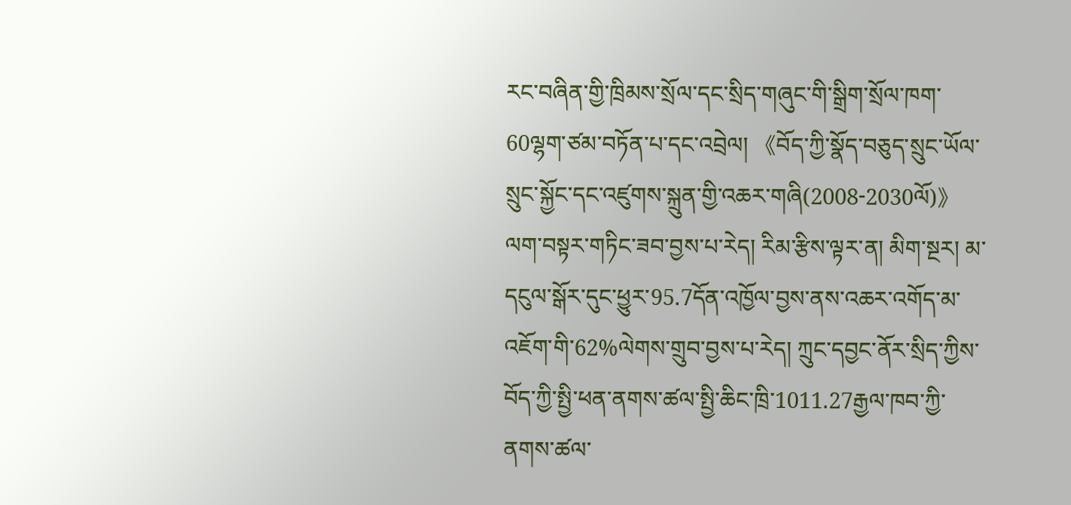རང་བཞིན་གྱི་ཁྲིམས་སྲོལ་དང་སྲིད་གཞུང་གི་སྒྲིག་སྲོལ་ཁག་60ལྷག་ཙམ་བཏོན་པ་དང་འབྲེལ། 《བོད་ཀྱི་སྣོད་བཅུད་སྲུང་ཡོལ་སྲུང་སྐྱོང་དང་འཛུགས་སྐྲུན་གྱི་འཆར་གཞི(2008-2030ལོ)》ལག་བསྟར་གཏིང་ཟབ་བྱས་པ་རེད། རིམ་རྩིས་ལྟར་ན། མིག་སྔར། མ་དངུལ་སྒོར་དུང་ཕྱུར་95.7དོན་འཁྱོལ་བྱས་ནས་འཆར་འགོད་མ་འཇོག་གི་62%ལེགས་གྲུབ་བྱས་པ་རེད། ཀྲུང་དབྱང་ནོར་སྲིད་ཀྱིས་བོད་ཀྱི་སྤྱི་ཕན་ནགས་ཚལ་སྤྱི་ཆིང་ཁྲི་1011.27རྒྱལ་ཁབ་ཀྱི་ནགས་ཚལ་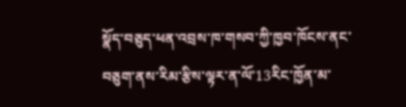སྣོད་བཅུད་ཕན་འབྲས་ཁ་གསབ་ཀྱི་ཁྱབ་ཁོངས་ནང་བཅུག་ནས་རིམ་རྩིས་ལྟར་ན་ལོ་13རིང་ཁྱོན་མ་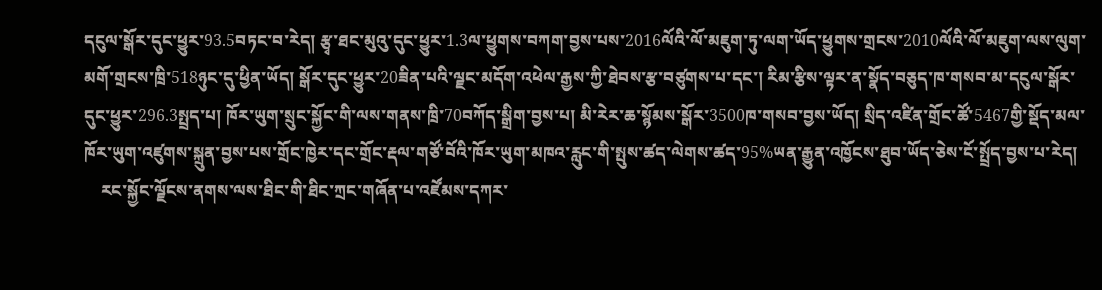དངུལ་སྒོར་དུང་ཕྱུར་93.5བཏང་བ་རེད། རྩྭ་ཐང་མུའུ་དུང་ཕྱུར་1.3ལ་ཕྱུགས་བཀག་བྱས་པས་2016ལོའི་ལོ་མཇུག་ཏུ་ལག་ཡོད་ཕྱུགས་གྲངས་2010ལོའི་ལོ་མཇུག་ལས་ལུག་མགོ་གྲངས་ཁྲི་518ཉུང་དུ་ཕྱིན་ཡོད། སྒོར་དུང་ཕྱུར་20ཟིན་པའི་ལྗང་མདོག་འཕེལ་རྒྱས་ཀྱི་ཐེབས་རྩ་བཙུགས་པ་དང་། རིམ་རྩིས་ལྟར་ན་སྣོད་བཅུད་ཁ་གསབ་མ་དངུལ་སྒོར་དུང་ཕྱུར་296.3སྤྲད་པ། ཁོར་ཡུག་སྲུང་སྐྱོང་གི་ལས་གནས་ཁྲི་70བཀོད་སྒྲིག་བྱས་པ། མི་རེར་ཆ་སྙོམས་སྒོར་3500ཁ་གསབ་བྱས་ཡོད། སྲིད་འཛིན་གྲོང་ཚོ་5467གྱི་སྡོད་མལ་ཁོར་ཡུག་འཛུགས་སྐྲུན་བྱས་པས་གྲོང་ཁྱེར་དང་གྲོང་རྡལ་གཙོ་བོའི་ཁོར་ཡུག་མཁའ་རླུང་གི་སྤུས་ཚད་ལེགས་ཚད་95%ཡན་རྒྱུན་འཁྱོངས་ཐུབ་ཡོད་ཅེས་ངོ་སྤྲོད་བྱས་པ་རེད།
    རང་སྐྱོང་ལྗོངས་ནགས་ལས་ཐིང་གི་ཐིང་ཀྲང་གཞོན་པ་འཛོམས་དཀར་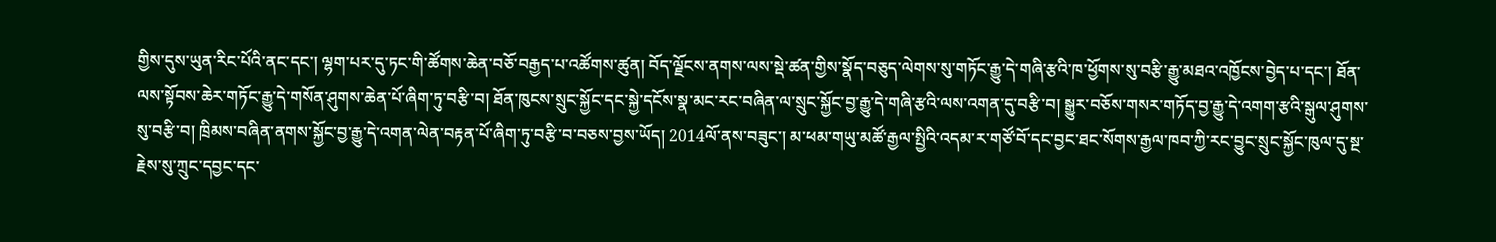གྱིས་དུས་ཡུན་རིང་པོའི་ནང་དང་། ལྷག་པར་དུ་ཏང་གི་ཚོགས་ཆེན་བཅོ་བརྒྱད་པ་འཚོགས་ཚུན། བོད་ལྗོངས་ནགས་ལས་སྡེ་ཚན་གྱིས་སྣོད་བཅུད་ལེགས་སུ་གཏོང་རྒྱུ་དེ་གཞི་རྩའི་ཁ་ཕྱོགས་སུ་བརྩི་རྒྱུ་མཐའ་འཁྱོངས་བྱེད་པ་དང་། ཐོན་ལས་སྟོབས་ཆེར་གཏོང་རྒྱུ་དེ་གསོན་ཤུགས་ཆེན་པོ་ཞིག་ཏུ་བརྩི་བ། ཐོན་ཁུངས་སྲུང་སྐྱོང་དང་སྐྱེ་དངོས་སྣ་མང་རང་བཞིན་ལ་སྲུང་སྐྱོང་བྱ་རྒྱུ་དེ་གཞི་རྩའི་ལས་འགན་དུ་བརྩི་བ། སྒྱུར་བཅོས་གསར་གཏོད་བྱ་རྒྱུ་དེ་འགག་རྩའི་སྒུལ་ཤུགས་སུ་བརྩི་བ། ཁྲིམས་བཞིན་ནགས་སྐྱོང་བྱ་རྒྱུ་དེ་འགན་ལེན་བརྟན་པོ་ཞིག་ཏུ་བརྩི་བ་བཅས་བྱས་ཡོད། 2014ལོ་ནས་བཟུང་། མ་ཕམ་གཡུ་མཚོ་རྒྱལ་སྤྱིའི་འདམ་ར་གཙོ་བོ་དང་བྱང་ཐང་སོགས་རྒྱལ་ཁབ་ཀྱི་རང་བྱུང་སྲུང་སྐྱོང་ཁུལ་དུ་སྔ་རྗེས་སུ་ཀྲུང་དབྱང་དང་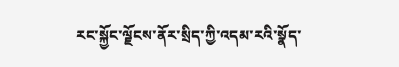རང་སྐྱོང་ལྗོངས་ནོར་སྲིད་ཀྱི་འདམ་རའི་སྣོད་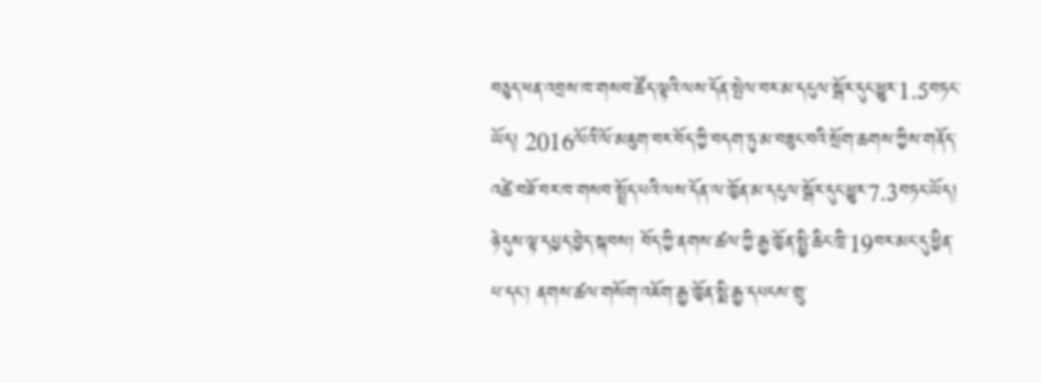བཅུད་ཕན་འབྲས་ཁ་གསབ་ཚོད་ལྟའི་ལས་དོན་སྤེལ་བར་མ་དངུལ་སྒོར་དུང་ཕྱུར་1.5བཏང་ཡོད། 2016ལོའི་ལོ་མཇུག་བར་བོད་ཀྱི་བདག་ཏུ་མ་བཟུང་བའི་སྲོག་ཆགས་ཀྱིས་གནོད་འཚེ་བཟོ་བར་ཁ་གསབ་སྤྲོད་པའི་ལས་དོན་ལ་ཁྱོན་མ་དངུལ་སྒོར་དུང་ཕྱུར་7.3བཏང་ཡོད། ཉེ་དུས་ལྟ་དཔྱད་བྱེད་སྐབས། བོད་ཀྱི་ནགས་ཚལ་ཀྱི་རྒྱ་ཁྱོན་སྤྱི་ཆིང་ཁྲི་19བར་མང་དུ་ཕྱིན་པ་དང་། ནགས་ཚལ་གསོག་འཇོག་རྒྱ་ཁྱོན་སྨི་རྒྱ་དཔངས་གྲུ་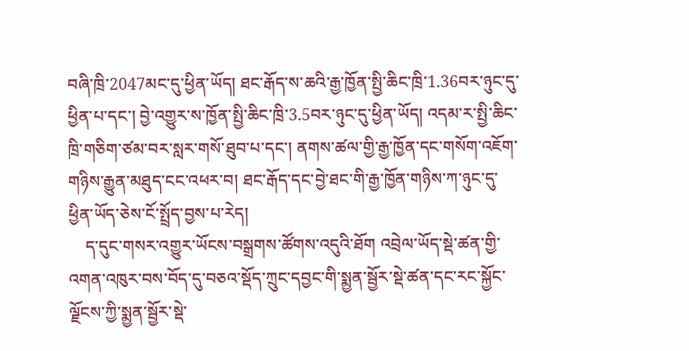བཞི་ཁྲི་2047མང་དུ་ཕྱིན་ཡོད། ཐང་རྒོད་ས་ཆའི་རྒྱ་ཁྱོན་སྤྱི་ཆིང་ཁྲི་1.36བར་ཉུང་དུ་ཕྱིན་པ་དང་། བྱེ་འགྱུར་ས་ཁྱོན་སྤྱི་ཆིང་ཁྲི་3.5བར་ཉུང་དུ་ཕྱིན་ཡོད། འདམ་ར་སྤྱི་ཆིང་ཁྲི་གཅིག་ཙམ་བར་སླར་གསོ་ཐུབ་པ་དང་། ནགས་ཚལ་གྱི་རྒྱ་ཁྱོན་དང་གསོག་འཇོག་གཉིས་རྒྱུན་མཐུད་ངང་འཕར་བ། ཐང་རྒོད་དང་བྱེ་ཐང་གི་རྒྱ་ཁྱོན་གཉིས་ཀ་ཉུང་དུ་ཕྱིན་ཡོད་ཅེས་ངོ་སྤྲོད་བྱས་པ་རེད།
    ད་དུང་གསར་འགྱུར་ཡོངས་བསྒྲགས་ཚོགས་འདུའི་ཐོག འབྲེལ་ཡོད་སྡེ་ཚན་གྱི་འགན་འཁུར་བས་བོད་དུ་བཅའ་སྡོད་ཀྲུང་དབྱང་གི་སྨྱན་སྦྱོར་སྡེ་ཚན་དང་རང་སྐྱོང་ལྗོངས་ཀྱི་སྨྱན་སྦྱོར་སྡེ་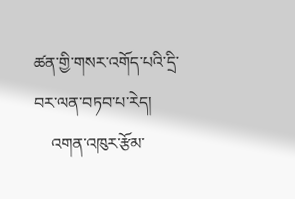ཚན་གྱི་གསར་འགོད་པའི་དྲི་བར་ལན་བཏབ་པ་རེད།
    འགན་འཁུར་རྩོམ་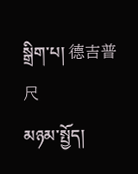སྒྲིག་པ། 德吉普尺
མཉམ་སྤྱོད།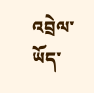འབྲེལ་ཡོད་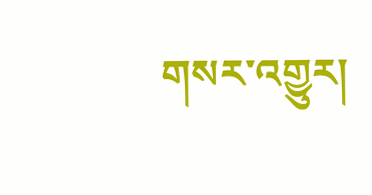གསར་འགྱུར།